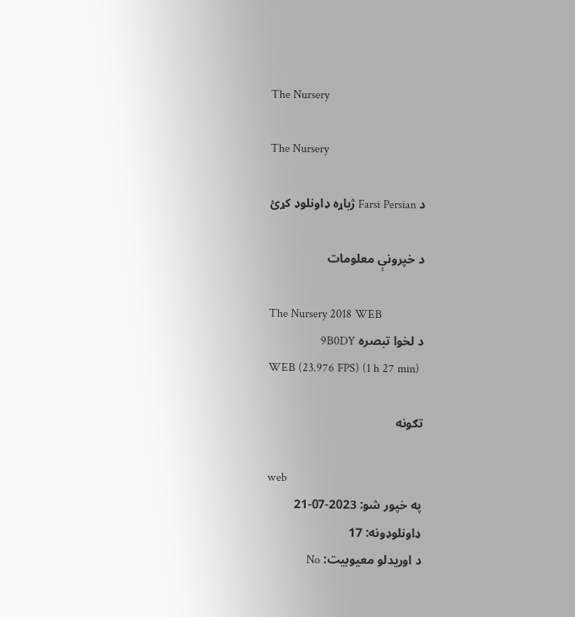The Nursery

The Nursery

د Farsi Persian ژباړه ډاونلوډ کړئ

د خپرونې معلومات

The Nursery 2018 WEB
د لخوا تبصره 9B0DY
WEB (23.976 FPS) (1 h 27 min)

تګونه

web
په خپور شو: 2023-07-21
ډاونلوډونه: 17
د اوریدلو معیوبیت: No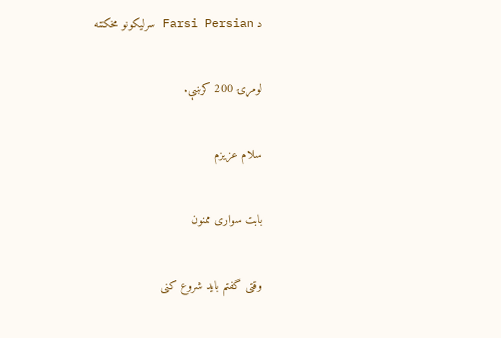د Farsi Persian سرليکونو مخکتنه

لومړۍ 200 کرښې.

سلام عزیزم

بابت سواری ممنون

وقتی گفتم باید شروع کنی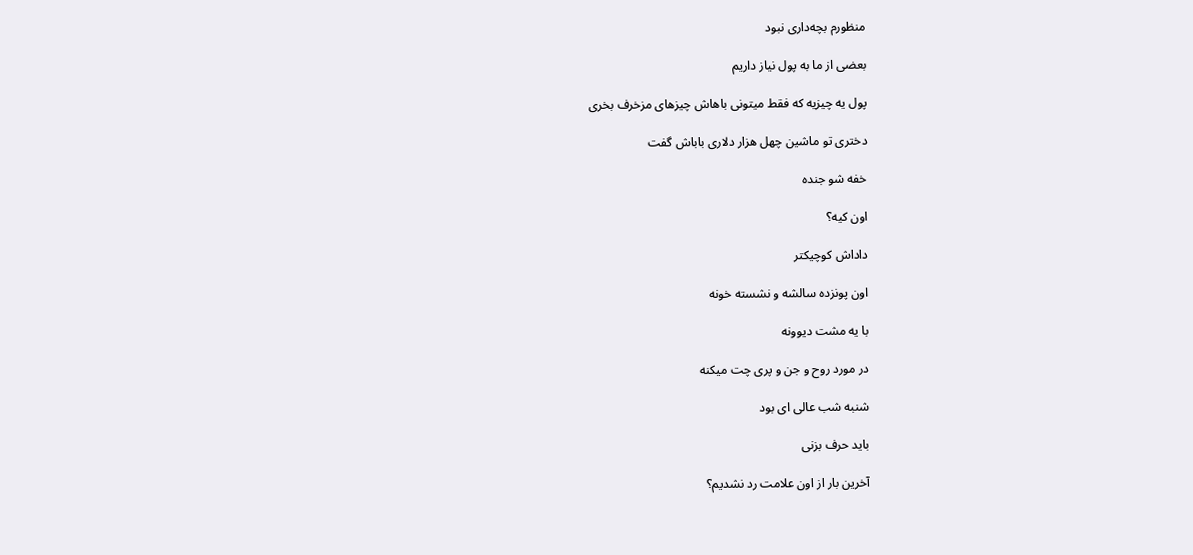منظورم بچه‌داری نبود

بعضی از ما به پول نیاز داریم

پول یه چیزیه که فقط میتونی باهاش چیزهای مزخرف بخری

دختری تو ماشین چهل هزار دلاری باباش گفت

خفه شو جنده

اون کیه؟

داداش کوچیکتر

اون پونزده سالشه و نشسته خونه

با یه مشت دیوونه

در مورد روح و جن و پری چت میکنه

شنبه شب عالی ای بود

باید حرف بزنی

آخرین بار از اون علامت رد نشدیم؟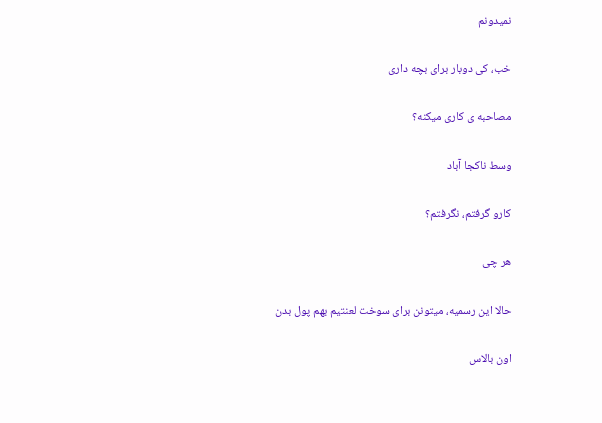نمیدونم

خب، کی دوبار برای بچه داری

مصاحبه ی کاری میکنه؟

وسط ناکجا آباد

کارو گرفتم، نگرفتم؟

هر چی

حالا این رسمیه، میتونن برای سوخت لعنتیم بهم پول بدن

اون بالاس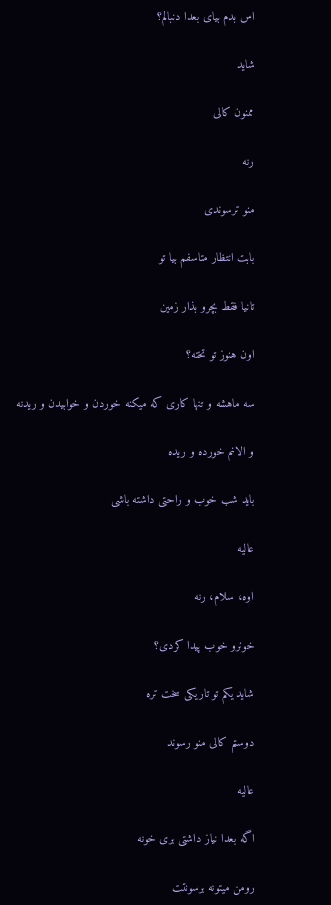اس بدم بیای بعدا دنبالم؟

شاید

ممنون کالی

رنه

منو ترسوندی

بابت انتظار متاسفم بیا تو

تانیا فقط بچرو بذار زمین

اون هنوز تو تخته؟

سه ماهشه و تنها کاری که میکنه خوردن و خوابیدن و ریدنه

و الانم خورده و ریده

باید شب خوب و راحتی داشته باشی

عالیه

اوه، سلام، رنه

خونرو خوب پیدا کردی؟

شاید یکم تو تاریکی سخت تره

دوستم کالی منو رسوند

عالیه

اگه بعدا نیاز داشتی بری خونه

رومن میتونه برسونتت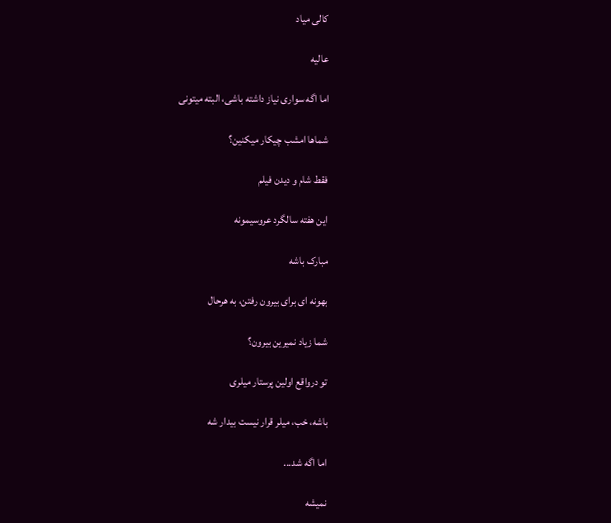کالی میاد

عالیه

اما اگه سواری نیاز داشته باشی، البته میتونی

شماها امشب چیکار میکنین؟

فقط شام و دیدن فیلم

این هفته سالگرد عروسیمونه

مبارک باشه

بهونه ای برای بیرون رفتن، به هرحال

شما زیاد نمیرین بیرون؟

تو درواقع اولین پرستار میلری

باشه، خب، میلر قرار نیست بیدار شه

اما اگه شد...

نمیشه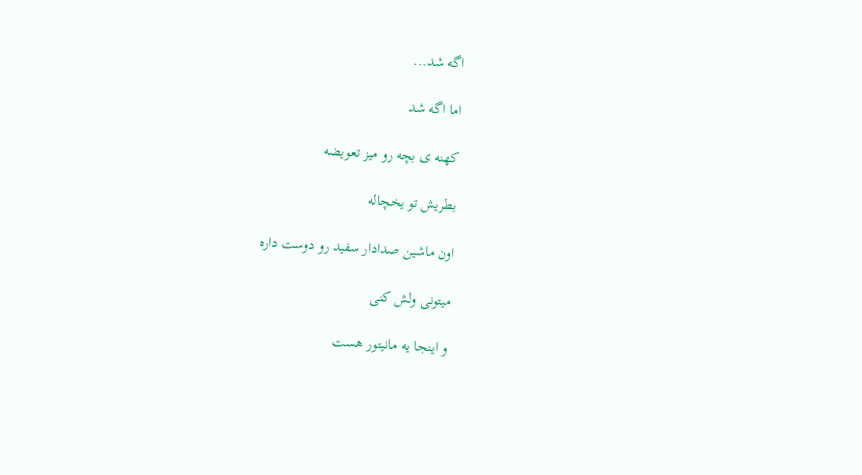اگه شد...

اما اگه شد

کهنه ی بچه رو میز تعویضه

بطریش تو یخچاله

اون ماشین صدادار سفید رو دوست داره

میتونی ولش کنی

و اینجا یه مانیتور هست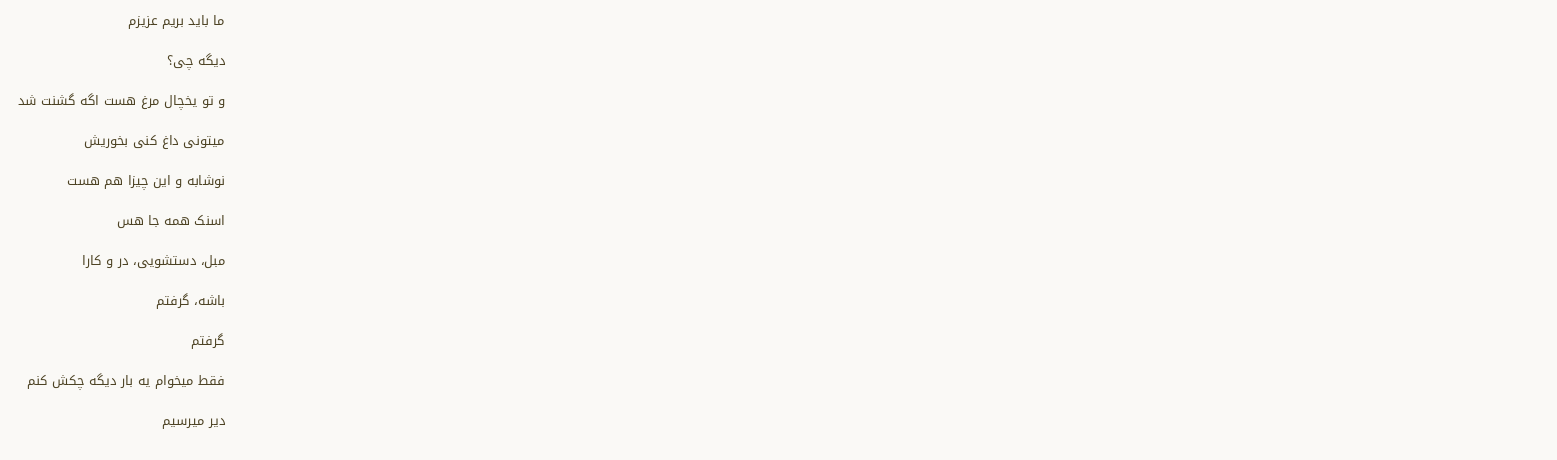ما باید بریم عزیزم

دیگه چی؟

و تو یخچال مرغ هست اگه گشنت شد

میتونی داغ کنی بخوریش

نوشابه و این چیزا هم هست

اسنک همه جا هس

مبل، دستشویی، در و کارا

باشه، گرفتم

گرفتم

فقط میخوام یه بار دیگه چکش کنم

دیر میرسیم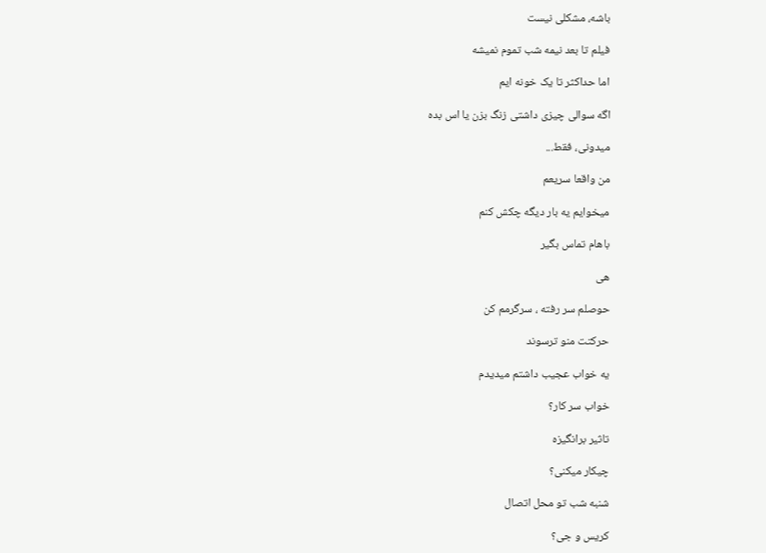باشه، مشکلی نیست

فیلم تا بعد نیمه شب تموم نمیشه

اما حداکثر تا یک خونه ایم

اگه سوالی چیزی داشتی زنگ بزن یا اس بده

میدونی، فقط...

من واقعا سریعم

میخوایم یه بار دیگه چکش کنم

باهام تماس بگیر

هی

حوصلم سر رفته ، سرگرمم کن

حرکتت منو ترسوند

یه خواب عجیب داشتم میدیدم

خواب سر کار؟

تاثیر برانگیزه

چیکار میکنی؟

شنبه شب تو محل اتصال

کریس و جی؟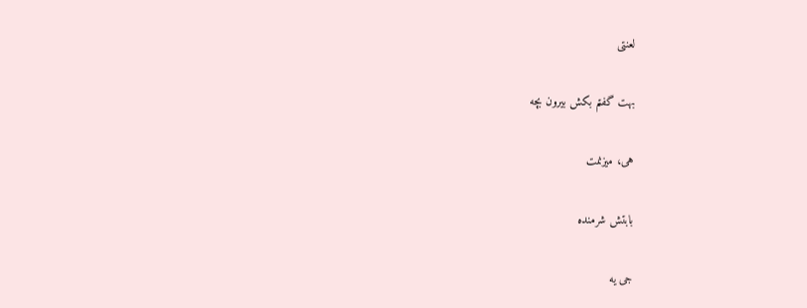لعنتی

بهت گفتم بکش بیرون بچه

هی، میزنمت

بابتش شرمنده

جی یه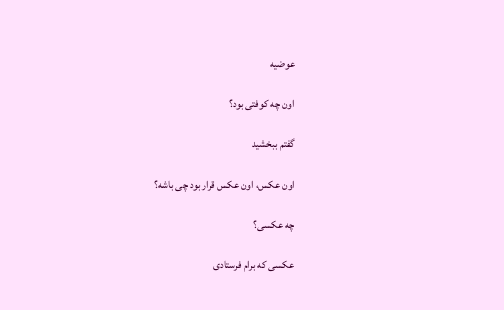عوضیه

اون چه کوفتی بود؟

گفتم ببخشید

اون عکس، اون عکس قرار بود چی باشه؟

چه عکسی؟

عکسی که برام فرستادی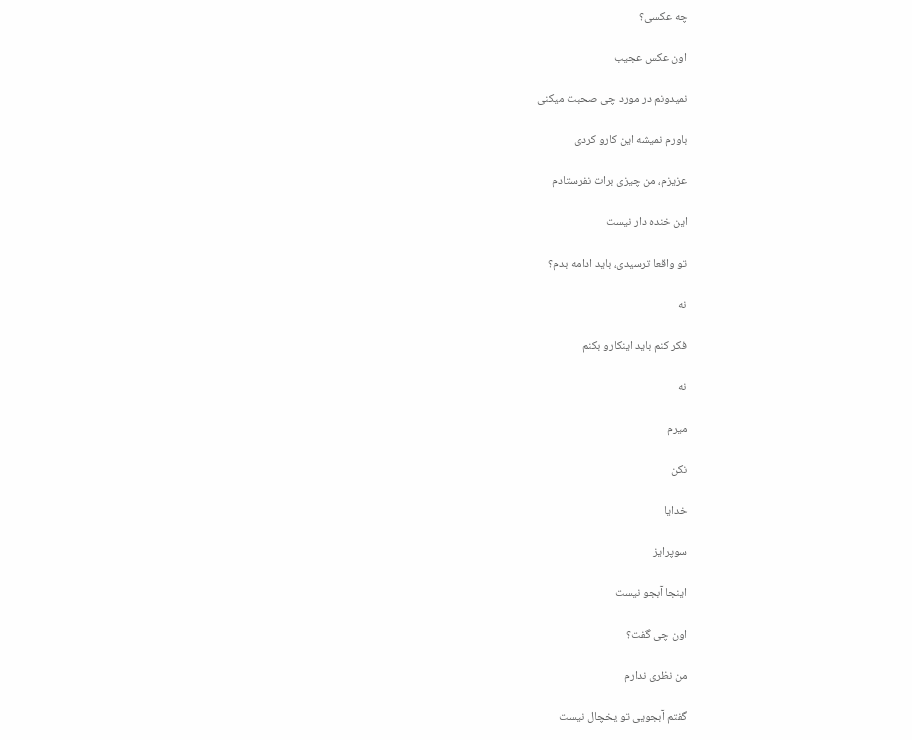چه عکسی؟

اون عکس عجیب

نمیدونم در مورد چی صحبت میکنی

باورم نمیشه این کارو کردی

عزیزم، من چیزی برات نفرستادم

این خنده دار نیست

تو واقعا ترسیدی، باید ادامه بدم؟

نه

فکر کنم باید اینکارو بکنم

نه

میرم

نکن

خدایا

سوپرایز

اینجا آبجو نیست

اون چی گفت؟

من نظری ندارم

گفتم آبجویی تو یخچال نیست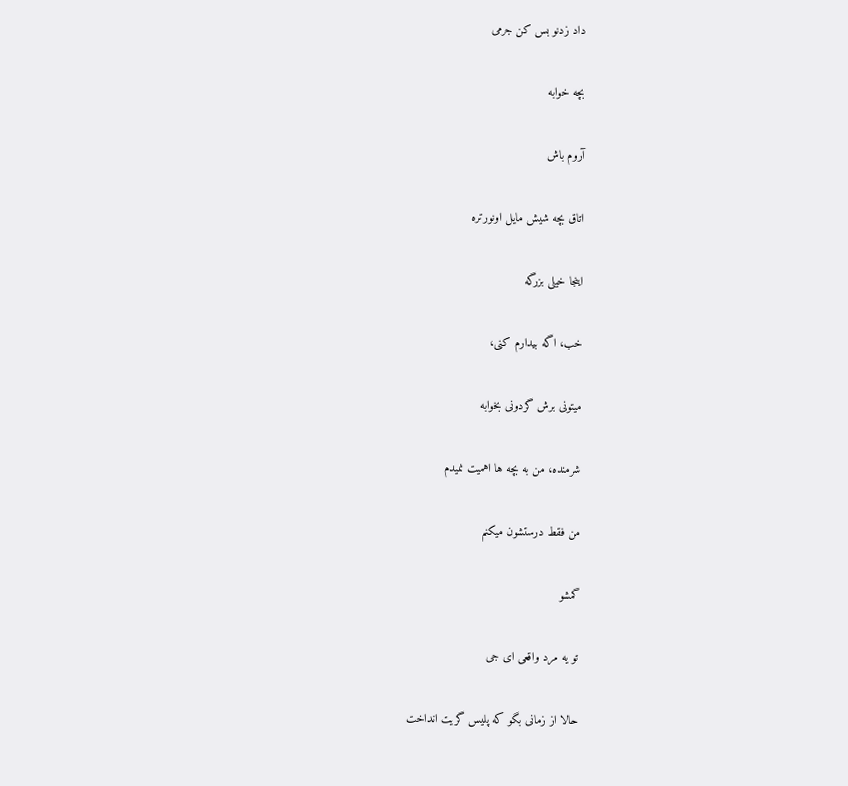داد زدنو بس کن جرمی

بچه خوابه

آروم باش

اتاق بچه شیش مایل اونورتره

اینجا خیلی بزرگه

خب، اگه بیدارم کنی،

میتونی برش گردونی بخوابه

شرمنده، من به بچه ها اهمیت نمیدم

من فقط درستشون میکنم

گمشو

تو یه مرد واقعی ای جی

حالا از زمانی بگو که پلیس گریت انداخت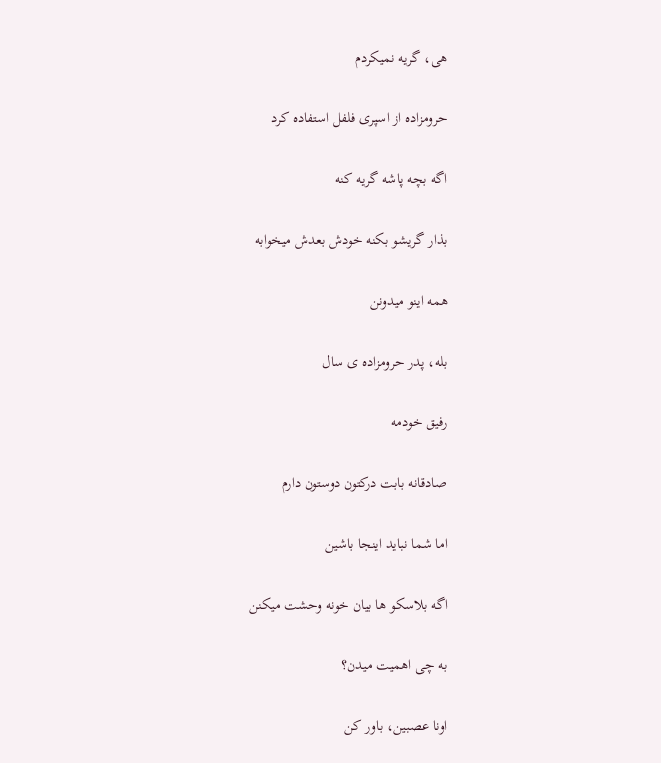هی، گریه نمیکردم

حرومزاده از اسپری فلفل استفاده کرد

اگه بچه پاشه گریه کنه

بذار گریشو بکنه خودش بعدش میخوابه

همه اینو میدونن

بله، پدر حرومزاده ی سال

رفیق خودمه

صادقانه بابت درکتون دوستون دارم

اما شما نباید اینجا باشین

اگه بلاسکو ها بیان خونه وحشت میکنن

به چی اهمیت میدن؟

اونا عصبین، باور کن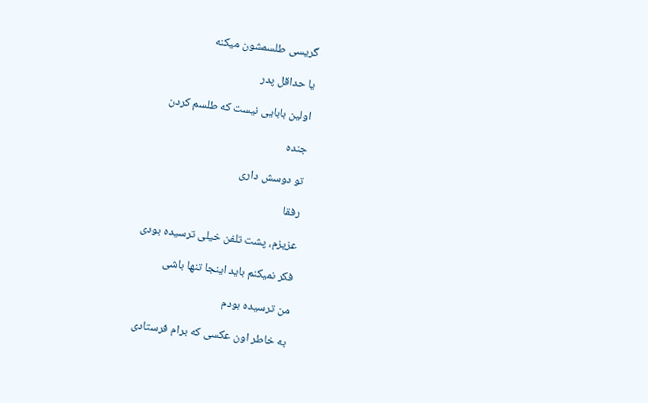گریسی طلسمشون میکنه

یا حداقل پدر

اولین بابایی نیست که طلسم کردن

جنده

تو دوسش داری

رفقا

عزیزم، پشت تلفن خیلی ترسیده بودی

فکر نمیکنم باید اینجا تنها باشی

من ترسیده بودم

به خاطر اون عکسی که برام فرستادی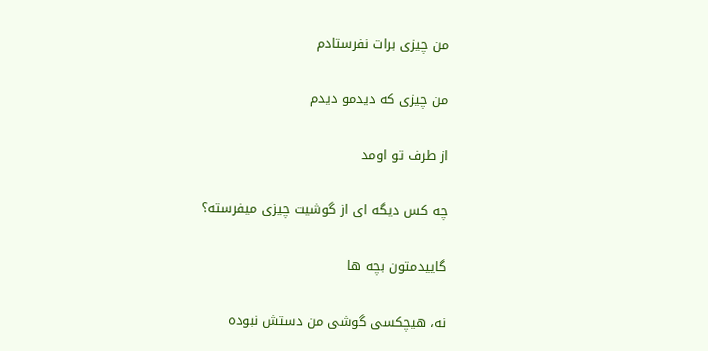من چیزی برات نفرستادم

من چیزی که دیدمو دیدم

از طرف تو اومد

چه کس دیگه ای از گوشیت چیزی میفرسته؟

گاییدمتون بچه ها

نه، هیچکسی گوشی من دستش نبوده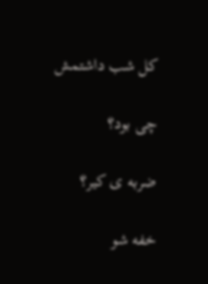کل شب داشتمش

چی بود؟

ضربه ی کیر؟

خفه شو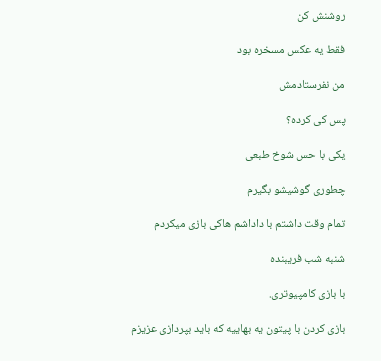روشنش کن

فقط یه عکس مسخره بود

من نفرستادمش

پس کی کرده؟

یکی با حس شوخ طبعی

چطوری گوشیشو بگیرم

تمام وقت داشتم با داداشم هاکی بازی میکردم

شنبه شب فریبنده

با بازی کامپیوتری.

بازی کردن با پیتون یه بهاییه که باید بپردازی عزیزم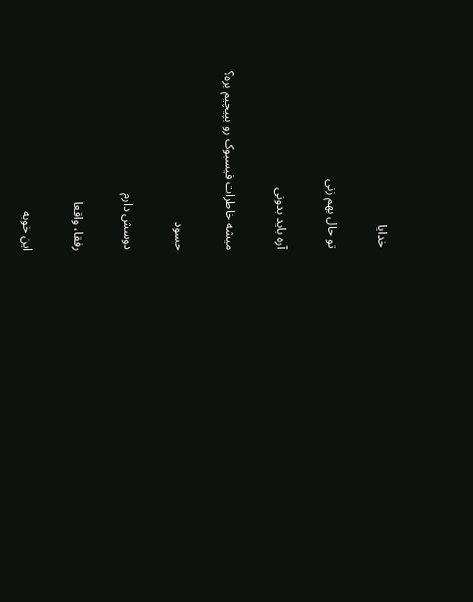خدایا

تو حال بهم زنی

آره باید بدونی

میشه خاطرات فیسبوک رو بپیچیم بره؟

حسود

دوسش دارم

رفقا، واقعا

این خوبه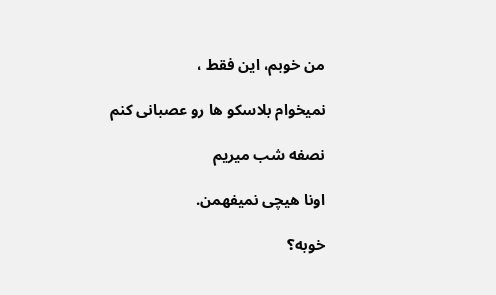من خوبم، این فقط ،

نمیخوام بلاسکو ها رو عصبانی کنم

نصفه شب میریم

اونا هیچی نمیفهمن.

خوبه؟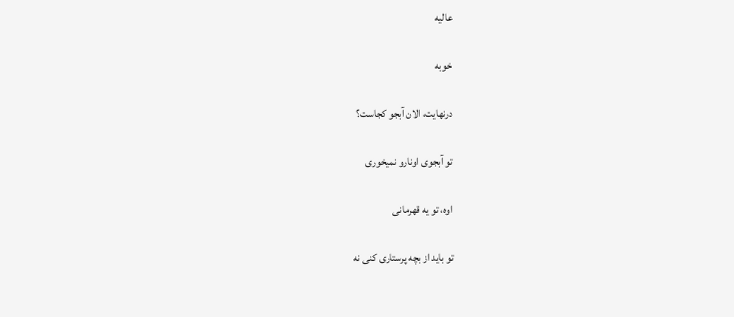عالیه

خوبه

درنهایت، الان آبجو کجاست؟

تو آبجوی اونارو نمیخوری

اوه، تو یه قهرمانی

تو باید از بچه پرستاری کنی نه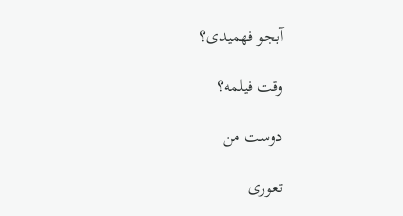آبجو فهمیدی؟

وقت فیلمه؟

دوست من

تعوری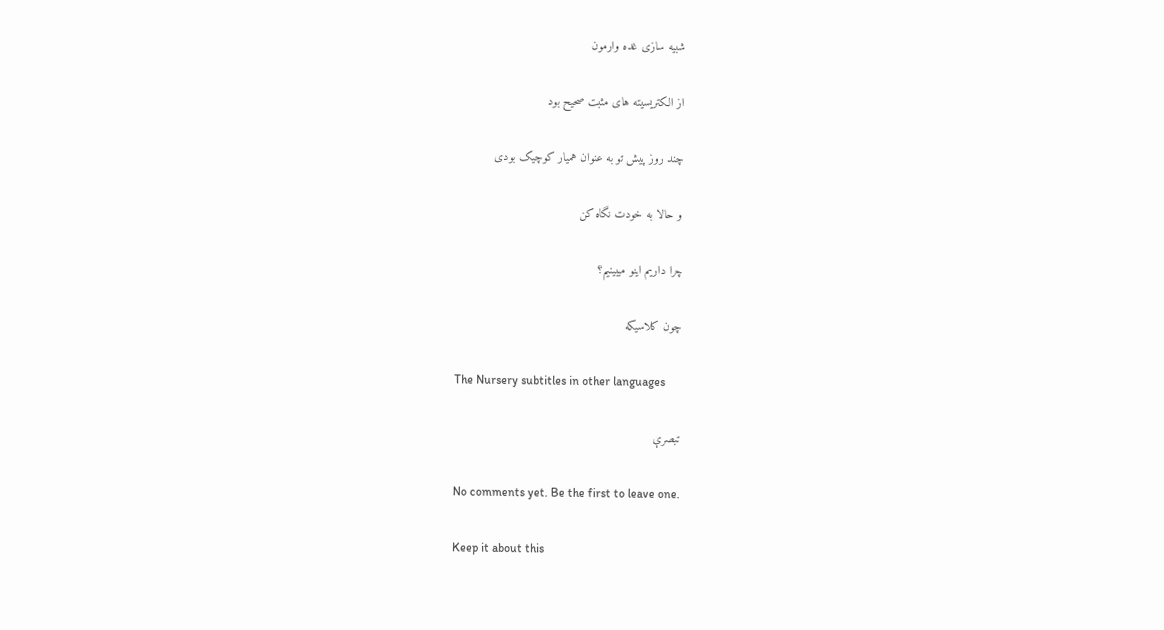شبیه سازی غده وارمون

از الکتریسیته های مثبت صحیح بود

چند روز پیش تو به عنوان همیار کوچیک بودی

و حالا به خودت نگاه کن

چرا داریم اینو میبینیم؟

چون کلاسیکه

The Nursery subtitles in other languages

تبصرې

No comments yet. Be the first to leave one.

Keep it about this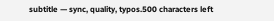subtitle — sync, quality, typos.500 characters left